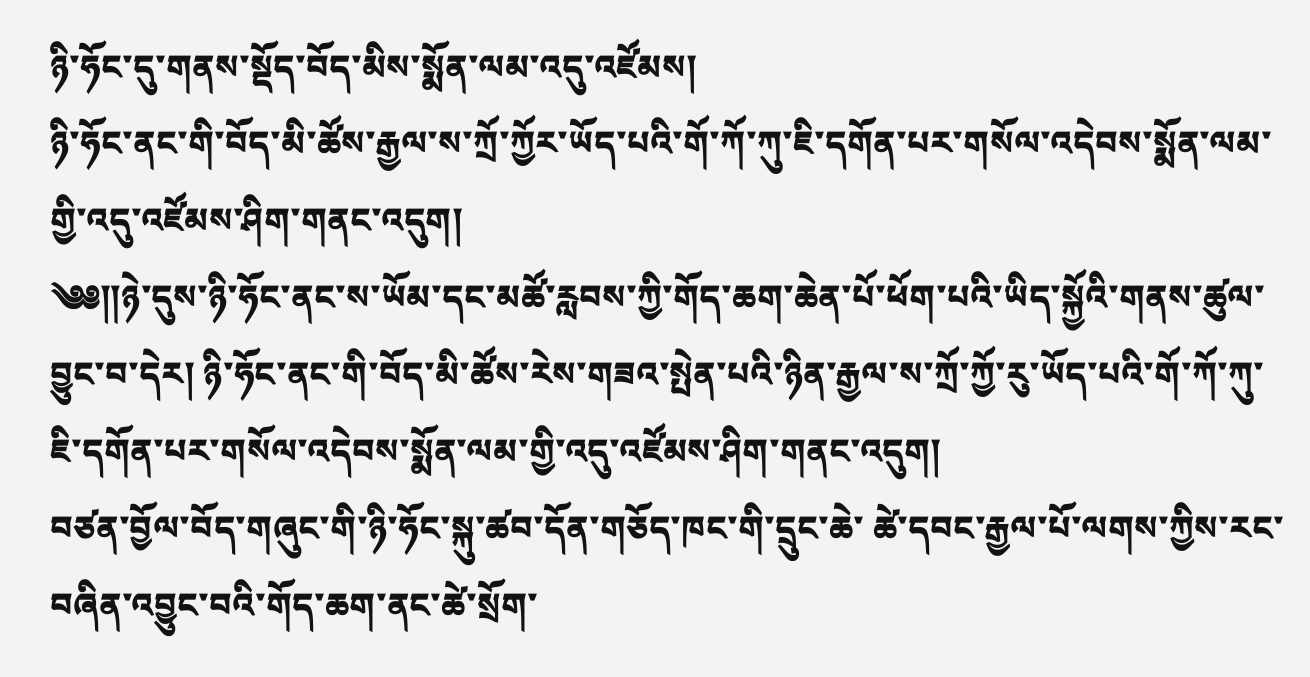ཉི་ཧོང་དུ་གནས་སྡོད་བོད་མིས་སྨོན་ལམ་འདུ་འཛོམས།
ཉི་ཧོང་ནང་གི་བོད་མི་ཚོས་རྒྱལ་ས་ཀྲོ་ཀྱོར་ཡོད་པའི་གོ་ཀོ་ཀུ་ཇི་དགོན་པར་གསོལ་འདེབས་སྨོན་ལམ་གྱི་འདུ་འཛོམས་ཤིག་གནང་འདུག།
༄༅༎ཉེ་དུས་ཉི་ཧོང་ནང་ས་ཡོམ་དང་མཚོ་རླབས་ཀྱི་གོད་ཆག་ཆེན་པོ་ཕོག་པའི་ཡིད་སྐྱོའི་གནས་ཚུལ་བྱུང་བ་དེར། ཉི་ཧོང་ནང་གི་བོད་མི་ཚོས་རེས་གཟའ་སྤེན་པའི་ཉིན་རྒྱལ་ས་ཀྲོ་ཀྱོ་རུ་ཡོད་པའི་གོ་ཀོ་ཀུ་ཇི་དགོན་པར་གསོལ་འདེབས་སྨོན་ལམ་གྱི་འདུ་འཛོམས་ཤིག་གནང་འདུག།
བཙན་བྱོལ་བོད་གཞུང་གི་ཉི་ཧོང་སྐུ་ཚབ་དོན་གཅོད་ཁང་གི་དྲུང་ཆེ་ ཚེ་དབང་རྒྱལ་པོ་ལགས་ཀྱིས་རང་བཞིན་འབྱུང་བའི་གོད་ཆག་ནང་ཚེ་སྲོག་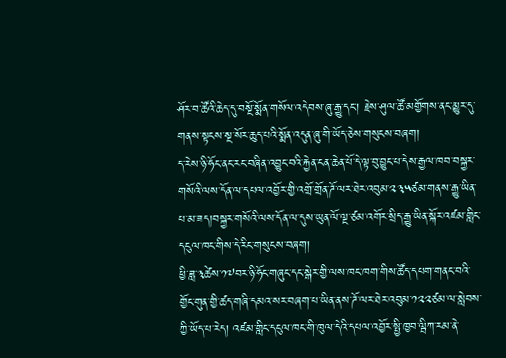ཤོར་བ་ཚོའི་ཆེད་དུ་བསྔོ་སྨོན་གསོལ་འདེབས་ཞུ་རྒྱུ་དང་། རྗེས་ཤུལ་ཚོ་མགྱོགས་ནང་མྱུར་དུ་གནས་སྟངས་སྔ་སོར་ཆུད་པའི་སྨོན་འདུན་ཞུ་གི་ཡོད་ཅེས་གསུངས་བཞག།
ད་རེས་ཉི་ཧོང་ནང་རང་བཞིན་འབྱུང་བའི་རྐྱེན་ངན་ཆེན་པོ་དེ་ལྟ་བུ་བྱུང་པ་དེས་རྒྱལ་ཁབ་བསྐྱར་གསོའི་ལས་དོན་ལ་དཔལ་འབྱོར་གྱི་འགྲོ་གྲོན་ཌོ་ལར་ཐེར་འབུམ་༢༣༥ཙམ་གནས་རྒྱུ་ཡིན་པ་མ་ཟད།བསྐྱར་གསོའི་ལས་དོན་ལ་དུས་ཡུན་ལོ་ལྔ་ཙམ་འགོར་སྲིད་རྒྱུ་ཡིན་སྐོར་འཛམ་གླིང་དངུལ་ཁང་གིས་དེ་རིང་གསུངས་བཞག།
ཕྱི་ཟླ་༣ཚེས་༡༧བར་ཉི་ཧོང་གཞུང་དང་སྒེར་གྱི་ལས་ཁང་ཁག་གིས་ཚོད་དཔག་གནང་བའི་གྱོང་གུན་གྱི་ཚད་གཞི་དམའ་སར་བཞག་པ་ཡིན་ནས་ཌོ་ལར་ཐེར་འབུམ་༡༢༢ཙམ་ལ་སླེབས་ཀྱི་ཡོད་པ་རེད། འཛམ་གླིང་དངུལ་ཁང་གི་ཁུལ་དེའི་དཔལ་འབྱོར་སྤྱི་ཁྱབ་ལྦིཀ་རམ་ནེ་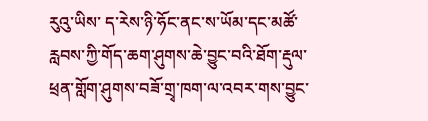རུའུ་ཡིས་ ད་རེས་ཉི་ཧོང་ནང་ས་ཡོམ་དང་མཚོ་རླབས་ཀྱི་གོད་ཆག་ཤུགས་ཆེ་བྱུང་བའི་ཐོག་རྡུལ་ཕྲན་གློག་ཤུགས་བཟོ་གྲྭ་ཁག་ལ་འབར་གས་བྱུང་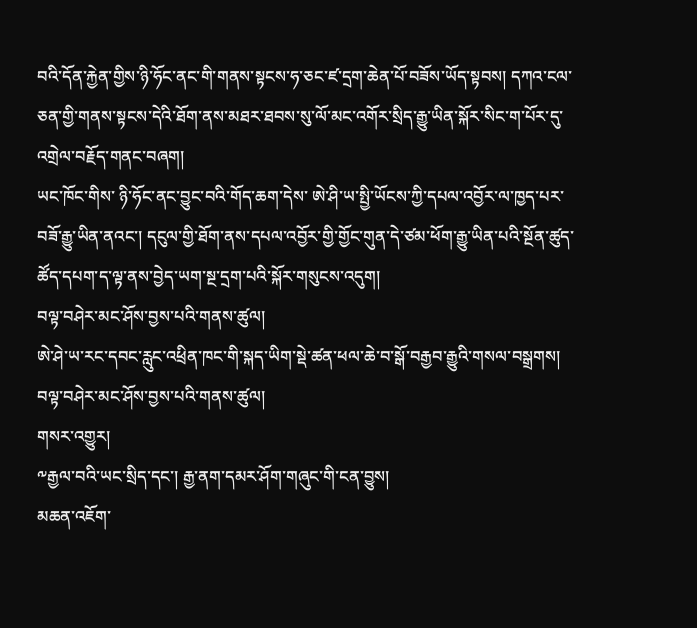བའི་དོན་རྐྱེན་གྱིས་ཉི་ཧོང་ནང་གི་གནས་སྟངས་ཧ་ཅང་ཛ་དྲག་ཆེན་པོ་བཟོས་ཡོད་སྟབས། དཀའ་ངལ་ཅན་གྱི་གནས་སྟངས་དེའི་ཐོག་ནས་མཐར་ཐབས་སུ་ལོ་མང་འགོར་སྲིད་རྒྱུ་ཡིན་སྐོར་སིང་ག་པོར་དུ་འགྲེལ་བརྗོད་གནང་བཞག།
ཡང་ཁོང་གིས་ ཉི་ཧོང་ནང་བྱུང་བའི་གོད་ཆག་དེས་ ཨེ་ཤི་ཡ་སྤྱི་ཡོངས་ཀྱི་དཔལ་འབྱོར་ལ་ཁྱད་པར་བཟོ་རྒྱུ་ཡིན་ནའང་། དངུལ་གྱི་ཐོག་ནས་དཔལ་འབྱོར་གྱི་གྱོང་གུན་དེ་ཙམ་ཕོག་རྒྱུ་ཡིན་པའི་སྔོན་ཚུད་ཚོད་དཔག་ད་ལྟ་ནས་བྱེད་ཡག་སྔ་དྲག་པའི་སྐོར་གསུངས་འདུག།
བལྟ་བཤེར་མང་ཤོས་བྱས་པའི་གནས་ཚུལ།
ཨེ་ཤེ་ཡ་རང་དབང་རླུང་འཕྲིན་ཁང་གི་སྐད་ཡིག་སྡེ་ཚན་ཕལ་ཆེ་བ་སྒོ་བརྒྱབ་རྒྱུའི་གསལ་བསྒྲགས།
བལྟ་བཤེར་མང་ཤོས་བྱས་པའི་གནས་ཚུལ།
གསར་འགྱུར།
༸རྒྱལ་བའི་ཡང་སྲིད་དང་། རྒྱ་ནག་དམར་ཤོག་གཞུང་གི་ངན་བྱུས།
མཆན་འཇོག་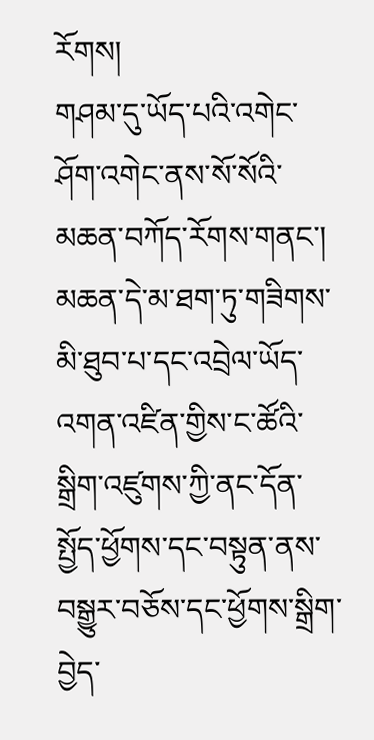རོགས།
གཤམ་དུ་ཡོད་པའི་འགེང་ཤོག་འགེང་ནས་སོ་སོའི་མཆན་བཀོད་རོགས་གནང་། མཆན་དེ་མ་ཐག་ཏུ་གཟིགས་མི་ཐུབ་པ་དང་འབྲེལ་ཡོད་འགན་འཛིན་གྱིས་ང་ཚོའི་སྒྲིག་འཛུགས་ཀྱི་ནང་དོན་སྤྱོད་ཕྱོགས་དང་བསྟུན་ནས་བསྒྱུར་བཅོས་དང་ཕྱོགས་སྒྲིག་བྱེད་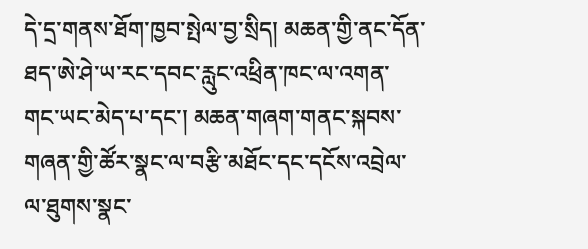དེ་དྲ་གནས་ཐོག་ཁྱབ་སྤེལ་བྱ་སྲིད། མཆན་གྱི་ནང་དོན་ཐད་ཨེ་ཤེ་ཡ་རང་དབང་རླུང་འཕྲིན་ཁང་ལ་འགན་གང་ཡང་མེད་པ་དང་། མཆན་གཞག་གནང་སྐབས་གཞན་གྱི་ཚོར་སྣང་ལ་བརྩི་མཐོང་དང་དངོས་འབྲེལ་ལ་ཐུགས་སྣང་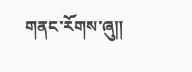གནང་རོགས་ཞུ༎